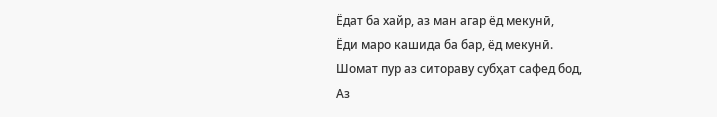Ёдат ба хайр, аз ман агар ёд мекунӣ,
Ёди маро кашида ба бар, ёд мекунӣ.
Шомат пур аз ситораву субҳат сафед бод,
Аз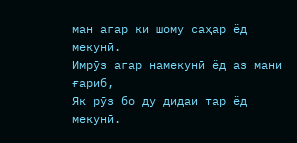ман агар ки шому саҳар ёд мекунӣ.
Имрӯз агар намекунӣ ёд аз мани ғариб,
Як рӯз бо ду дидаи тар ёд мекунӣ.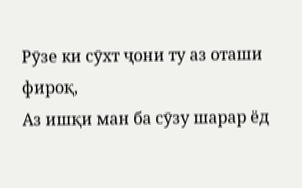Рӯзе ки сӯхт ҷони ту аз оташи фироқ,
Аз ишқи ман ба сӯзу шарар ёд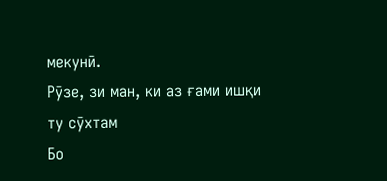мекунӣ.
Рӯзе, зи ман, ки аз ғами ишқи ту сӯхтам
Бо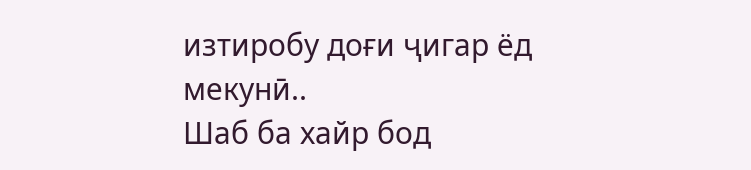изтиробу доғи ҷигар ёд мекунӣ..
Шаб ба хайр бод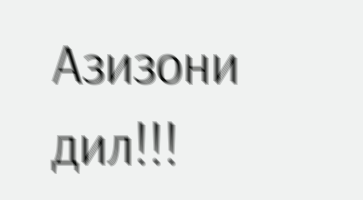Азизони дил!!!